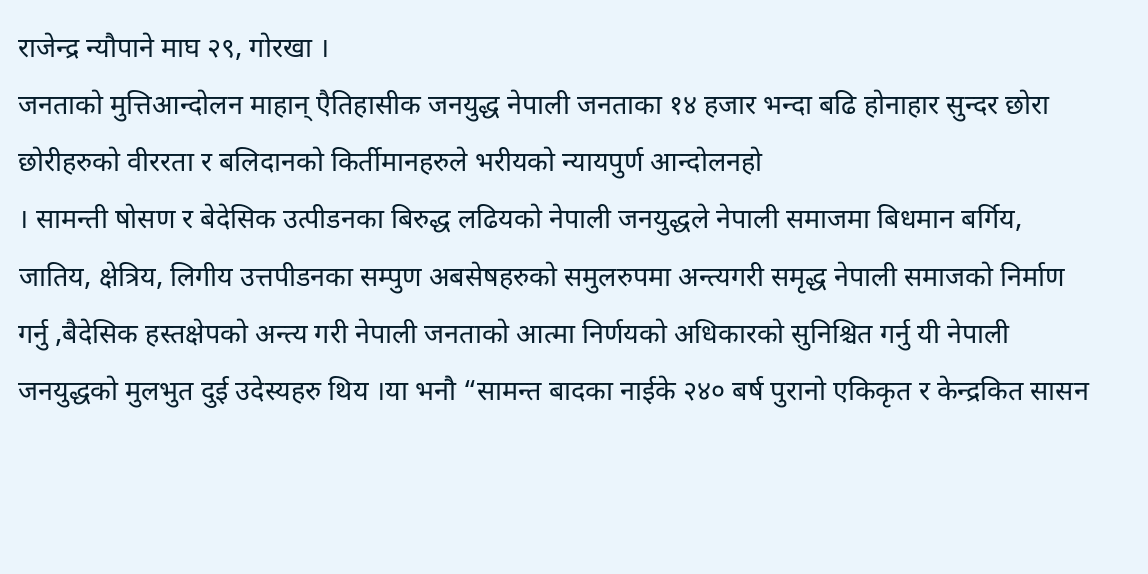राजेन्द्र न्यौपाने माघ २९, गोरखा ।
जनताको मुत्तिआन्दोलन माहान् एैतिहासीक जनयुद्ध नेपाली जनताका १४ हजार भन्दा बढि होनाहार सुन्दर छोरा छोरीहरुको वीररता र बलिदानको किर्तीमानहरुले भरीयको न्यायपुर्ण आन्दोलनहो
। सामन्ती षोसण र बेदेसिक उत्पीडनका बिरुद्ध लढियको नेपाली जनयुद्धले नेपाली समाजमा बिधमान बर्गिय, जातिय, क्षेत्रिय, लिगीय उत्तपीडनका सम्पुण अबसेषहरुको समुलरुपमा अन्त्यगरी समृद्ध नेपाली समाजको निर्माण गर्नु ,बैदेसिक हस्तक्षेपको अन्त्य गरी नेपाली जनताको आत्मा निर्णयको अधिकारको सुनिश्चित गर्नु यी नेपाली जनयुद्धको मुलभुत दुई उदेस्यहरु थिय ।या भनौ “सामन्त बादका नाईके २४० बर्ष पुरानो एकिकृत र केन्द्रकित सासन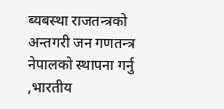ब्यबस्था राजतन्त्रको अन्तगरी जन गणतन्त्र नेपालको स्थापना गर्नु ,भारतीय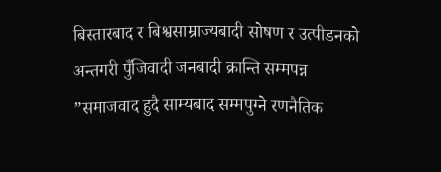बिस्तारबाद र बिश्वसाम्राज्यबादी सोषण र उत्पीडनको अन्तगरी पुँजिवादी जनबादी क्रान्ति सम्मपन्न ”समाजवाद हुदै साम्यबाद सम्मपुग्ने रणनैतिक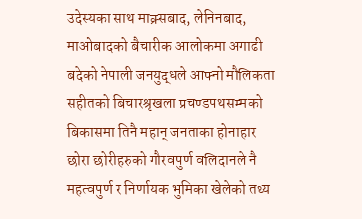उदेस्यका साथ माक्र्सबाद, लेनिनबाद, माओबादको बैचारीक आलोकमा अगाढी बदेको नेपाली जनयुद्धले आफ्नो मौलिकता सहीतको बिचारश्रृखला प्रचण्डपथसम्मको बिकासमा तिनै महान् जनताका होनाहार छोरा छोरीहरुको गौरवपुर्ण वलिदानले नै महत्वपुर्ण र निर्णायक भुमिका खेलेको तथ्य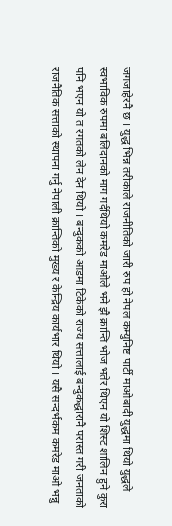जगजाहेरनै छ । युद्ध भिन्न तरीकाले राजनीतिको जारी रुप हो नेपल कम्युनिष्ट पार्टी माओबादी युद्धमा थियो युद्धले स्वभाविक रुपमा बलिदानको माग गर्दथियो कमरेड माओले भने झै क्रान्ति भोज भतेर थिएन यो शिस्ट शालिन हुने कुरा पनि भएन यो त रगतको लेन देन थियो । बन्दुकको आडमा टिकेको राज्य सत्तालाई बन्दुकद्धारानै परास्त गरी जनताको राजनैतिक सत्ताको स्थापना गर्नु नेपाली क्रान्तिको मुख्य र केन्द्रिय कार्यभार थियो । यसै सन्दर्भकम कमरेड माओ भन्नु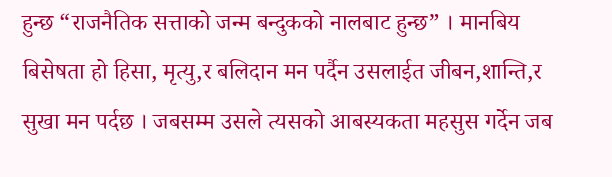हुन्छ “राजनैतिक सत्ताको जन्म बन्दुकको नालबाट हुन्छ” । मानबिय बिसेषता हो हिसा, मृत्यु,र बलिदान मन पर्दैन उसलाईत जीबन,शान्ति,र सुखा मन पर्दछ । जबसम्म उसले त्यसको आबस्यकता महसुस गर्देन जब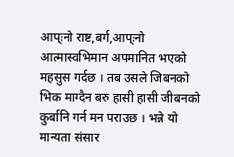आप्ःनो राष्ट,बर्ग,आप्ःनो आत्मास्वभिमान अपमानित भएको महसुस गर्दछ । तब उसले जिबनको भिक माग्दैन बरु हासी हासी जीबनको कुर्बानि गर्न मन पराउछ । भन्ने यो मान्यता संसार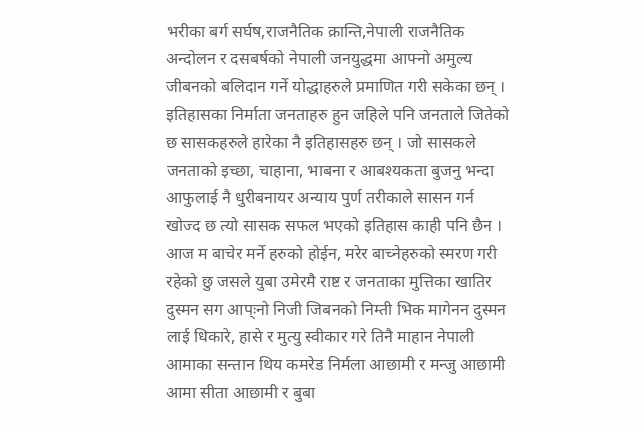भरीका बर्ग सर्घष,राजनैतिक क्रान्ति,नेपाली राजनैतिक अन्दोलन र दसबर्षको नेपाली जनयुद्धमा आफ्नो अमुल्य जीबनको बलिदान गर्ने योद्धाहरुले प्रमाणित गरी सकेका छन् । इतिहासका निर्माता जनताहरु हुन जहिले पनि जनताले जितेको छ सासकहरुले हारेका नै इतिहासहरु छन् । जो सासकले जनताको इच्छा, चाहाना, भाबना र आबश्यकता बुजनु भन्दा आफुलाई नै धुरीबनायर अन्याय पुर्ण तरीकाले सासन गर्न खोज्द छ त्यो सासक सफल भएको इतिहास काही पनि छैन । आज म बाचेर मर्ने हरुको होईन, मरेर बाच्नेहरुको स्मरण गरी रहेको छु जसले युबा उमेरमै राष्ट र जनताका मुत्तिका खातिर दुस्मन सग आप्ःनो निजी जिबनको निम्ती भिक मागेनन दुस्मन लाई धिकारे, हासे र मुत्यु स्वीकार गरे तिनै माहान नेपाली आमाका सन्तान थिय कमरेड निर्मला आछामी र मन्जु आछामी आमा सीता आछामी र बुबा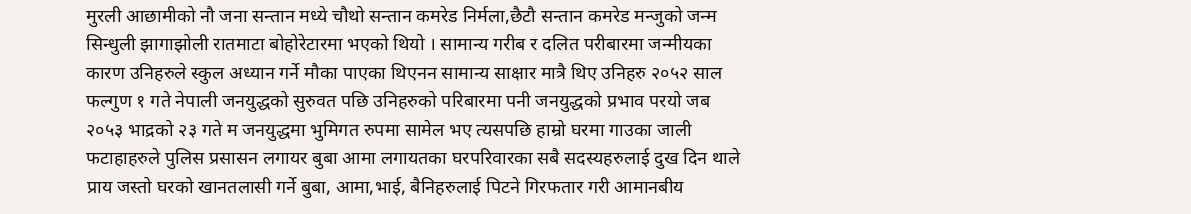मुरली आछामीको नौ जना सन्तान मध्ये चौथो सन्तान कमरेड निर्मला,छैटौ सन्तान कमरेड मन्जुको जन्म सिन्धुली झागाझोली रातमाटा बोहोरेटारमा भएको थियो । सामान्य गरीब र दलित परीबारमा जन्मीयका कारण उनिहरुले स्कुल अध्यान गर्ने मौका पाएका थिएनन सामान्य साक्षार मात्रै थिए उनिहरु २०५२ साल फल्गुण १ गते नेपाली जनयुद्धको सुरुवत पछि उनिहरुको परिबारमा पनी जनयुद्धको प्रभाव परयो जब २०५३ भाद्रको २३ गते म जनयुद्धमा भुमिगत रुपमा सामेल भए त्यसपछि हाम्रो घरमा गाउका जाली फटाहाहरुले पुलिस प्रसासन लगायर बुबा आमा लगायतका घरपरिवारका सबै सदस्यहरुलाई दुख दिन थाले प्राय जस्तो घरको खानतलासी गर्ने बुबा, आमा,भाई, बैनिहरुलाई पिटने गिरफतार गरी आमानबीय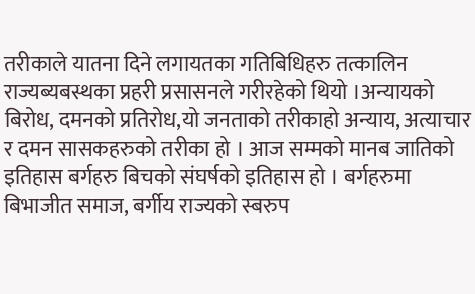तरीकाले यातना दिने लगायतका गतिबिधिहरु तत्कालिन राज्यब्यबस्थका प्रहरी प्रसासनले गरीरहेको थियो ।अन्यायको बिरोध, दमनको प्रतिरोध,यो जनताको तरीकाहो अन्याय, अत्याचार र दमन सासकहरुको तरीका हो । आज सम्मको मानब जातिको इतिहास बर्गहरु बिचको संघर्षको इतिहास हो । बर्गहरुमा बिभाजीत समाज, बर्गीय राज्यको स्बरुप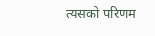त्यसको परिणम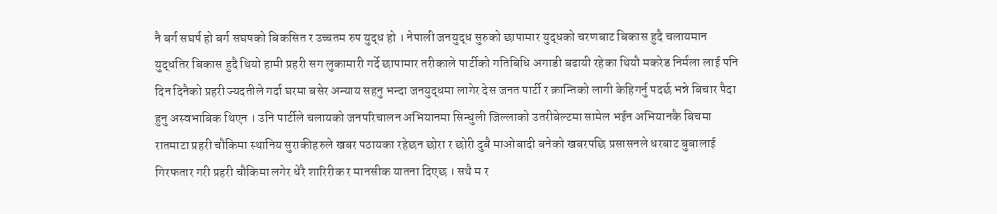नै बर्ग सघर्ष हो बर्ग सघषको बिकसित र उच्चतम रुप युद्ध हो । नेपाली जनयुद्ध सुरुको छापामार युद्धको चरणबाट बिकास हुदै चलायमान युद्धतिर बिकास हुदै थियो हामी प्रहरी सग लुकामारी गर्दे छापामार तरीकाले पार्टीको गतिबिधि अगाडी बढायी रहेका थियौ मकरेड निर्मला लाई पनि दिन दिनैको प्रहरी ज्यदतीले गर्दा घरमा बसेर अन्याय सहनु भन्दा जनयुद्धमा लागेर देस जनत पार्टी र क्रान्तिको लागी केहिगर्नु पदर्छ भन्ने बिचार पैदा हुनु अस्वभाबिक थिएन । उनि पार्टीले चलायको जनपरिचालन अभियानमा सिन्धुली जिल्लाको उतरीबेल्टमा सामेल भईन अभियानकै बिचमा रातमाटा प्रहरी चौकिमा स्थानिय सुराकीहरुले खबर पठायका रहेछन छोरा र छोरी दुबै माओबादी बनेको खबरपछि प्रसासनले धरबाट बुबालाई गिरफतार गरी प्रहरी चौकिमा लगेर धेरै शारिरीक र मानसीक यातना दिएछ । सथै म र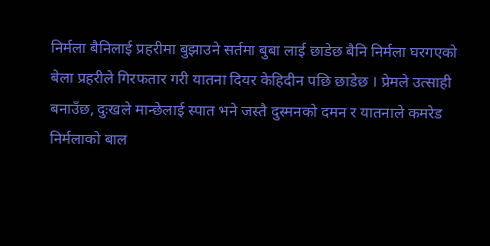निर्मला बैनिलाई प्रहरीमा बुझाउने सर्तमा बुबा लाई छाडेछ बैनि निर्मला घरगएको बेला प्रहरीले गिरफतार गरी यातना दियर केहिदीन पछि छाडेछ । प्रेमले उत्साही बनाउँछ, दुःखले मान्छेलाई स्पात भने जस्तै दुस्मनको दमन र यातनाले कमरेड निर्मलाको बाल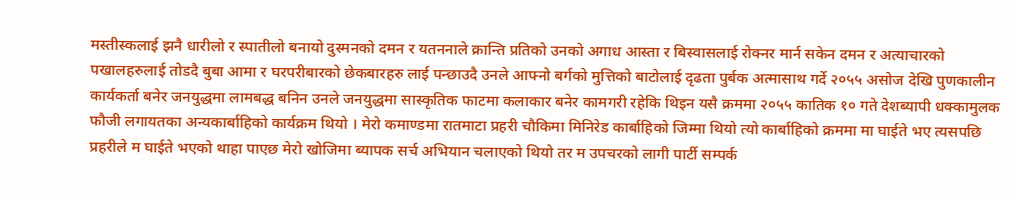मस्तीस्कलाई झनै धारीलो र स्पातीलो बनायो दुस्मनको दमन र यतननाले क्रान्ति प्रतिको उनको अगाध आस्ता र बिस्वासलाई रोक्नर मार्न सकेन दमन र अत्याचारको पखालहरुलाई तोडदै बुबा आमा र घरपरीबारको छेकबारहरु लाई पन्छाउदै उनले आफ्नो बर्गको मुत्तिको बाटोलाई दृढता पुर्बक अत्मासाथ गर्दे २०५५ असोज देखि पुणकालीन कार्यकर्ता बनेर जनयुद्धमा लामबद्ध बनिन उनले जनयुद्धमा सास्कृतिक फाटमा कलाकार बनेर कामगरी रहेकि थिइन यसै क्रममा २०५५ कातिक १० गते देशब्यापी धक्कामुलक फौजी लगायतका अन्यकार्बाहिको कार्यक्रम थियो । मेरो कमाण्डमा रातमाटा प्रहरी चौकिमा मिनिरेड कार्बाहिको जिम्मा थियो त्यो कार्बाहिको क्रममा मा घाईते भए त्यसपछि प्रहरीले म घाईते भएको थाहा पाएछ मेरो खोजिमा ब्यापक सर्च अभियान चलाएको थियो तर म उपचरको लागी पार्टी सम्पर्क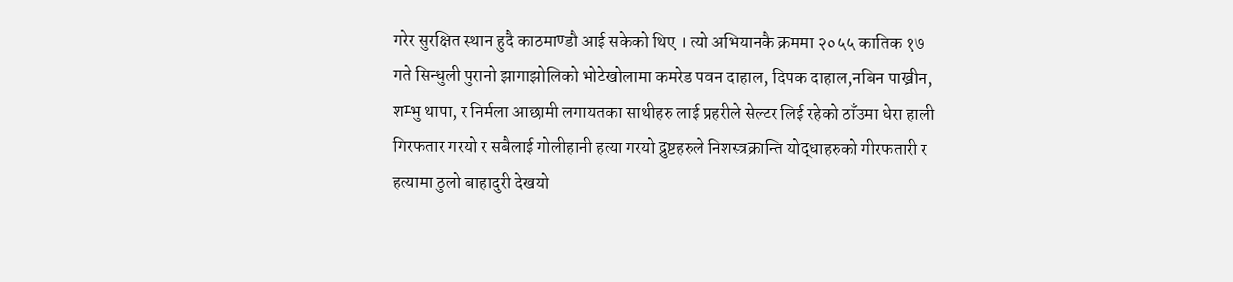गरेर सुरक्षित स्थान हुदै काठमाण्डौ आई सकेको थिए । त्यो अभियानकै क्रममा २०५५ कातिक १७ गते सिन्धुली पुरानो झागाझोलिको भोटेखोलामा कमरेड पवन दाहाल, दिपक दाहाल,नबिन पाख्रीन, शम्भु थापा, र निर्मला आछामी लगायतका साथीहरु लाई प्रहरीले सेल्टर लिई रहेको ठाँउमा धेरा हाली गिरफतार गरयो र सबैलाई गोलीहानी हत्या गरयो द्रुष्टहरुले निशस्त्रक्रान्ति योद्धाहरुको गीरफतारी र हत्यामा ठुलो बाहादुरी देखयो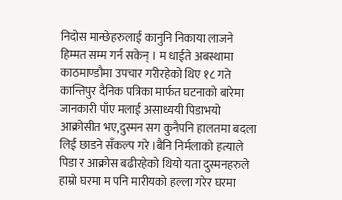निदोस मान्छेहरुलाई कानुनि निकाया लाजने हिम्मत सम्म गर्न सकेन् । म धाईते अबस्थामा काठमाण्डौमा उपचार गरीरहेको थिए १८ गते कान्तिपुर दैनिक पत्रिका मार्फत घटनाको बारेमा जानकारी पाँए मलाई असाध्ययी पिडाभयो आक्रोसीत भए,दुस्मन सग कुनैपनि हालतमा बदला लिई छाडने सँकल्प गरे ।बैनि निर्मलाको हत्याले पिडा र आक्रोस बढीरहेको थियो यता दुस्मनहरुले हाम्रो घरमा म पनि मारीयको हल्ला गरेर घरमा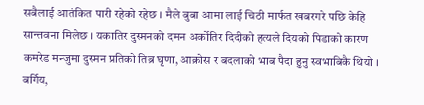सबैलाई आतंकित पारी रहेको रहेछ । मैले बुबा आमा लाई चिठी मार्फत खबरगरे पछि केहि सान्तवना मिलेछ । यकातिर दुस्मनको दमन अर्कोतिर दिदीको हत्यले दियको पिडाको कारण कमरेड मन्जुमा दुस्मन प्रतिको तिब्र घृणा, आक्रोस र बदलाको भाब पैदा हुनु स्वभाबिकै थियो । बर्गिय,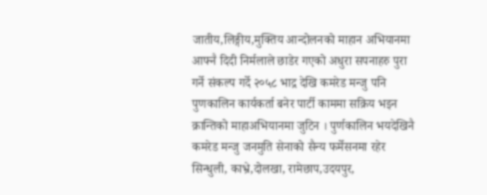जातीय,लिङ्गीय,मुक्तिय आन्दोलनको माहान अभियानमा आफ्नै दिदी निर्मलाले छाडेर गएको अधुरा सपनाहरु पुरा गर्ने संकल्प गर्दे २०५८ भाद्र देखि कमरेड मन्जु पनि पुणकालिन कार्यकर्ता बनेर पार्टी काममा सक्रिय भइन क्रान्तिको माहाअभियानमा जुटिन । पुर्णकालिन भयदेखिनै कमरेड मन्जु जनमुति सेनाको सैन्य फर्मेसनमा रहेर सिन्धुली, काभ्रे,दोलखा, रामेछाप,उदयपुर,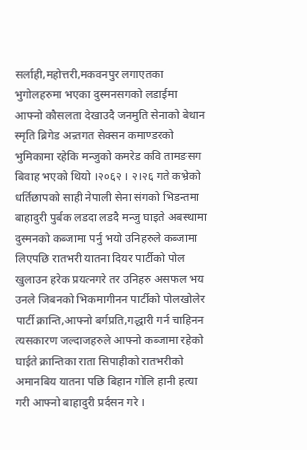सर्लाही,महोत्तरी,मकवनपुर लगाएतका भुगोलहरुमा भएका दुस्मनसगको लडाईमा आफ्नो कौसलता देखाउदै जनमुति सेनाको बेथान स्मृति ब्रिगेड अन्र्तगत सेक्सन कमाण्डरको भुमिकामा रहेकि मन्जुको कमरेड कवि तामङसग बिवाह भएको थियो ।२०६२ । २।२६ गते कभ्रेको धर्तिछापको साही नेपाली सेना संगको भिडन्तमा बाहादुरी पुर्बक लडदा लडदै मन्जु घाइते अबस्थामा दुस्मनको कब्जामा पर्नु भयो उनिहरुले कब्जामा लिएपछि रातभरी यातना दियर पार्टीको पोल खुलाउन हरेक प्रयत्नगरे तर उनिहरु असफल भय उनले जिबनको भिकमागीनन पार्टीको पोलखोलेर पार्टी क्रान्ति,आफ्नो बर्गप्रति,गद्धारी गर्न चाहिनन त्यसकारण जल्दाजहरुले आफ्नो कब्जामा रहेको
घाईते क्रान्तिका राता सिपाहीको रातभरीको अमानबिय यातना पछि बिहान गोलि हानी हत्या गरी आफ्नो बाहादुरी प्रर्दसन गरे ।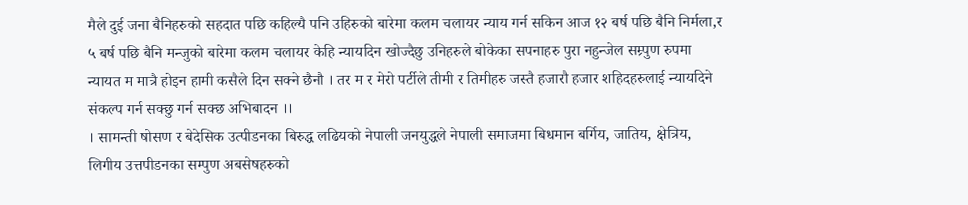मैले दुई जना बैनिहरुको सहदात पछि कहिल्यै पनि उहिरुको बारेमा कलम चलायर न्याय गर्न सकिन आज १२ बर्ष पछि बैनि निर्मला,र ५ बर्ष पछि बैनि मन्जुको बारेमा कलम चलायर केहि न्यायदिन खोज्दैछु उनिहरुले बोकेका सपनाहरु पुरा नहुन्जेल सम्र्पुण रुपमा न्यायत म मात्रै होइन हामी कसैले दिन सक्ने छैनौ । तर म र मेरो पर्टीले तीमी र तिमीहरु जस्तै हजारौ हजार शहिदहरुलाई न्यायदिने संकल्प गर्न सक्छु गर्न सक्छ अभिबादन ।।
। सामन्ती षोसण र बेदेसिक उत्पीडनका बिरुद्ध लढियको नेपाली जनयुद्धले नेपाली समाजमा बिधमान बर्गिय, जातिय, क्षेत्रिय, लिगीय उत्तपीडनका सम्पुण अबसेषहरुको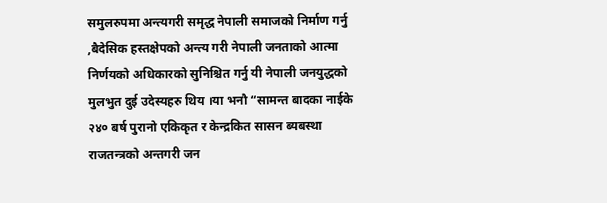समुलरुपमा अन्त्यगरी समृद्ध नेपाली समाजको निर्माण गर्नु ,बैदेसिक हस्तक्षेपको अन्त्य गरी नेपाली जनताको आत्मा निर्णयको अधिकारको सुनिश्चित गर्नु यी नेपाली जनयुद्धको मुलभुत दुई उदेस्यहरु थिय ।या भनौ “सामन्त बादका नाईके २४० बर्ष पुरानो एकिकृत र केन्द्रकित सासन ब्यबस्था राजतन्त्रको अन्तगरी जन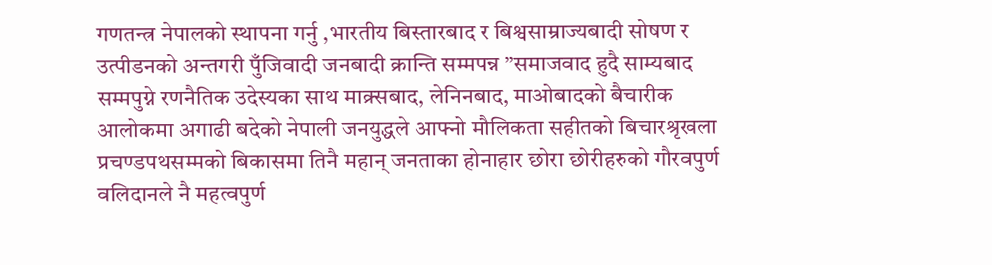गणतन्त्र नेपालको स्थापना गर्नु ,भारतीय बिस्तारबाद र बिश्वसाम्राज्यबादी सोषण र उत्पीडनको अन्तगरी पुँजिवादी जनबादी क्रान्ति सम्मपन्न ”समाजवाद हुदै साम्यबाद सम्मपुग्ने रणनैतिक उदेस्यका साथ माक्र्सबाद, लेनिनबाद, माओबादको बैचारीक आलोकमा अगाढी बदेको नेपाली जनयुद्धले आफ्नो मौलिकता सहीतको बिचारश्रृखला प्रचण्डपथसम्मको बिकासमा तिनै महान् जनताका होनाहार छोरा छोरीहरुको गौरवपुर्ण वलिदानले नै महत्वपुर्ण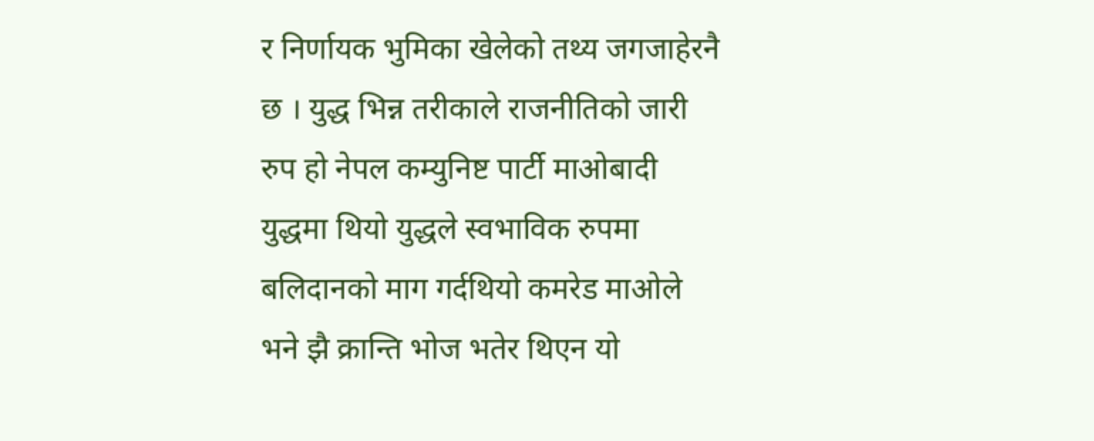र निर्णायक भुमिका खेलेको तथ्य जगजाहेरनै छ । युद्ध भिन्न तरीकाले राजनीतिको जारी रुप हो नेपल कम्युनिष्ट पार्टी माओबादी युद्धमा थियो युद्धले स्वभाविक रुपमा बलिदानको माग गर्दथियो कमरेड माओले भने झै क्रान्ति भोज भतेर थिएन यो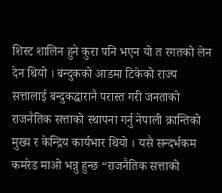शिस्ट शालिन हुने कुरा पनि भएन यो त रगतको लेन देन थियो । बन्दुकको आडमा टिकेको राज्य सत्तालाई बन्दुकद्धारानै परास्त गरी जनताको राजनैतिक सत्ताको स्थापना गर्नु नेपाली क्रान्तिको मुख्य र केन्द्रिय कार्यभार थियो । यसै सन्दर्भकम कमरेड माओ भन्नु हुन्छ “राजनैतिक सत्ताको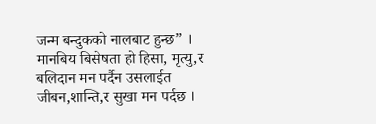जन्म बन्दुकको नालबाट हुन्छ” । मानबिय बिसेषता हो हिसा, मृत्यु,र बलिदान मन पर्दैन उसलाईत जीबन,शान्ति,र सुखा मन पर्दछ ।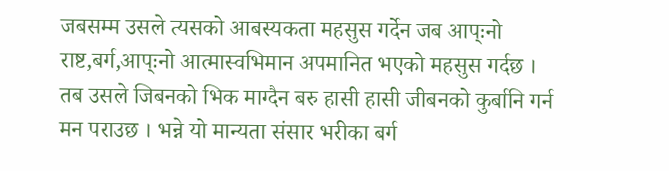जबसम्म उसले त्यसको आबस्यकता महसुस गर्देन जब आप्ःनो राष्ट,बर्ग,आप्ःनो आत्मास्वभिमान अपमानित भएको महसुस गर्दछ । तब उसले जिबनको भिक माग्दैन बरु हासी हासी जीबनको कुर्बानि गर्न मन पराउछ । भन्ने यो मान्यता संसार भरीका बर्ग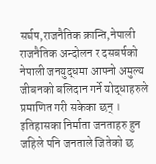सर्घष,राजनैतिक क्रान्ति,नेपाली राजनैतिक अन्दोलन र दसबर्षको नेपाली जनयुद्धमा आफ्नो अमुल्य जीबनको बलिदान गर्ने योद्धाहरुले प्रमाणित गरी सकेका छन् । इतिहासका निर्माता जनताहरु हुन जहिले पनि जनताले जितेको छ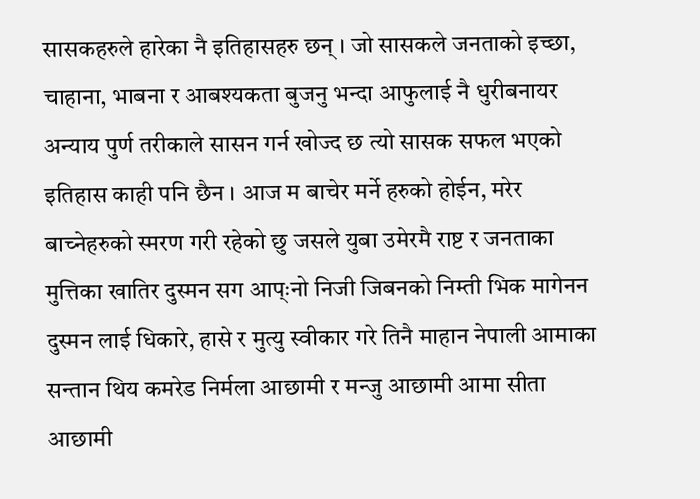सासकहरुले हारेका नै इतिहासहरु छन् । जो सासकले जनताको इच्छा, चाहाना, भाबना र आबश्यकता बुजनु भन्दा आफुलाई नै धुरीबनायर अन्याय पुर्ण तरीकाले सासन गर्न खोज्द छ त्यो सासक सफल भएको इतिहास काही पनि छैन । आज म बाचेर मर्ने हरुको होईन, मरेर बाच्नेहरुको स्मरण गरी रहेको छु जसले युबा उमेरमै राष्ट र जनताका मुत्तिका खातिर दुस्मन सग आप्ःनो निजी जिबनको निम्ती भिक मागेनन दुस्मन लाई धिकारे, हासे र मुत्यु स्वीकार गरे तिनै माहान नेपाली आमाका सन्तान थिय कमरेड निर्मला आछामी र मन्जु आछामी आमा सीता आछामी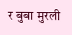र बुबा मुरली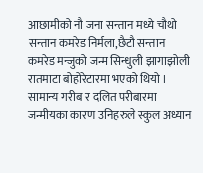आछामीको नौ जना सन्तान मध्ये चौथो सन्तान कमरेड निर्मला,छैटौ सन्तान कमरेड मन्जुको जन्म सिन्धुली झागाझोली रातमाटा बोहोरेटारमा भएको थियो । सामान्य गरीब र दलित परीबारमा जन्मीयका कारण उनिहरुले स्कुल अध्यान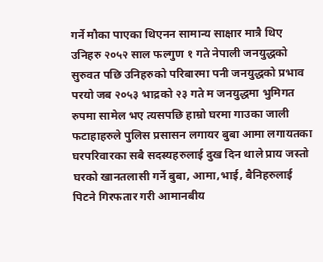गर्ने मौका पाएका थिएनन सामान्य साक्षार मात्रै थिए उनिहरु २०५२ साल फल्गुण १ गते नेपाली जनयुद्धको सुरुवत पछि उनिहरुको परिबारमा पनी जनयुद्धको प्रभाव परयो जब २०५३ भाद्रको २३ गते म जनयुद्धमा भुमिगत रुपमा सामेल भए त्यसपछि हाम्रो घरमा गाउका जाली फटाहाहरुले पुलिस प्रसासन लगायर बुबा आमा लगायतका घरपरिवारका सबै सदस्यहरुलाई दुख दिन थाले प्राय जस्तो घरको खानतलासी गर्ने बुबा, आमा,भाई, बैनिहरुलाई पिटने गिरफतार गरी आमानबीय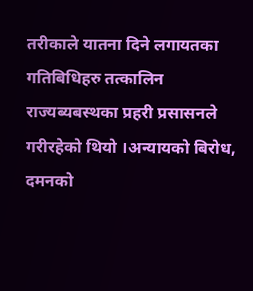तरीकाले यातना दिने लगायतका गतिबिधिहरु तत्कालिन राज्यब्यबस्थका प्रहरी प्रसासनले गरीरहेको थियो ।अन्यायको बिरोध, दमनको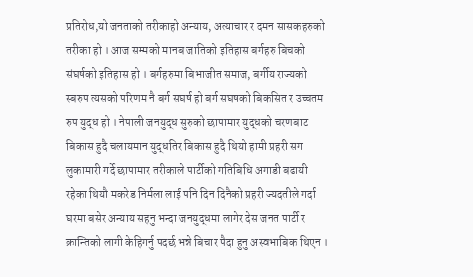प्रतिरोध,यो जनताको तरीकाहो अन्याय, अत्याचार र दमन सासकहरुको तरीका हो । आज सम्मको मानब जातिको इतिहास बर्गहरु बिचको संघर्षको इतिहास हो । बर्गहरुमा बिभाजीत समाज, बर्गीय राज्यको स्बरुप त्यसको परिणम नै बर्ग सघर्ष हो बर्ग सघषको बिकसित र उच्चतम रुप युद्ध हो । नेपाली जनयुद्ध सुरुको छापामार युद्धको चरणबाट बिकास हुदै चलायमान युद्धतिर बिकास हुदै थियो हामी प्रहरी सग लुकामारी गर्दे छापामार तरीकाले पार्टीको गतिबिधि अगाडी बढायी रहेका थियौ मकरेड निर्मला लाई पनि दिन दिनैको प्रहरी ज्यदतीले गर्दा घरमा बसेर अन्याय सहनु भन्दा जनयुद्धमा लागेर देस जनत पार्टी र क्रान्तिको लागी केहिगर्नु पदर्छ भन्ने बिचार पैदा हुनु अस्वभाबिक थिएन ।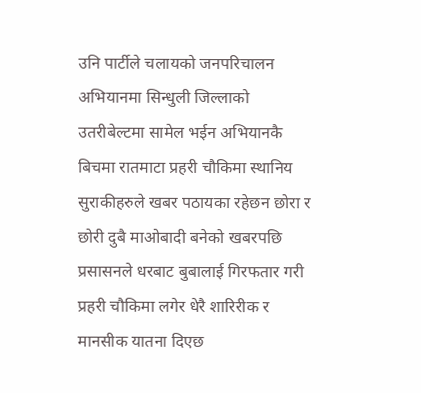उनि पार्टीले चलायको जनपरिचालन अभियानमा सिन्धुली जिल्लाको उतरीबेल्टमा सामेल भईन अभियानकै बिचमा रातमाटा प्रहरी चौकिमा स्थानिय सुराकीहरुले खबर पठायका रहेछन छोरा र छोरी दुबै माओबादी बनेको खबरपछि प्रसासनले धरबाट बुबालाई गिरफतार गरी प्रहरी चौकिमा लगेर धेरै शारिरीक र मानसीक यातना दिएछ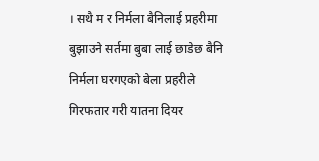। सथै म र निर्मला बैनिलाई प्रहरीमा बुझाउने सर्तमा बुबा लाई छाडेछ बैनि निर्मला घरगएको बेला प्रहरीले गिरफतार गरी यातना दियर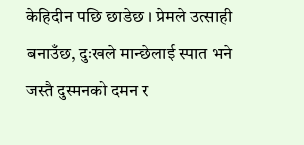केहिदीन पछि छाडेछ । प्रेमले उत्साही बनाउँछ, दुःखले मान्छेलाई स्पात भने जस्तै दुस्मनको दमन र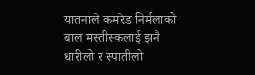यातनाले कमरेड निर्मलाको बाल मस्तीस्कलाई झनै धारीलो र स्पातीलो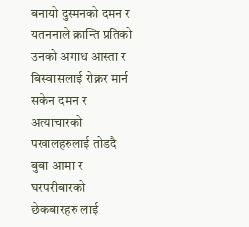बनायो दुस्मनको दमन र यतननाले क्रान्ति प्रतिको उनको अगाध आस्ता र बिस्वासलाई रोक्नर मार्न सकेन दमन र अत्याचारको पखालहरुलाई तोडदै बुबा आमा र घरपरीबारको छेकबारहरु लाई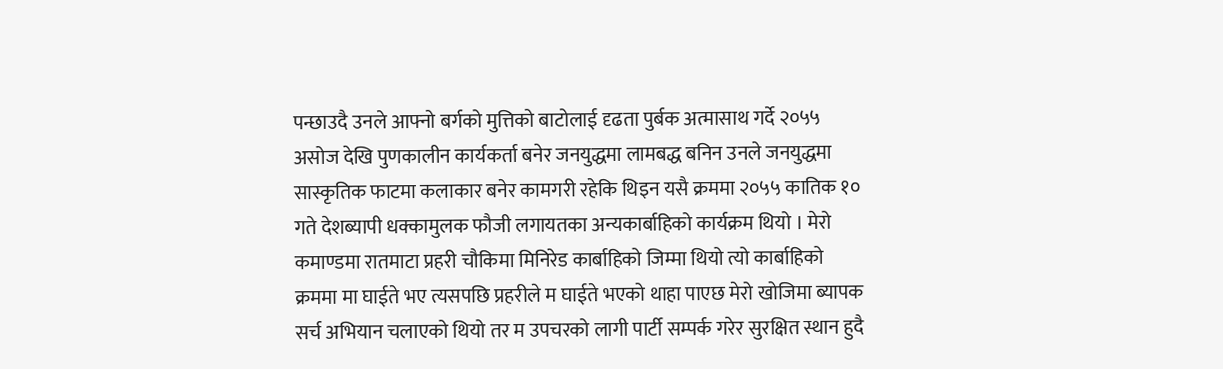पन्छाउदै उनले आफ्नो बर्गको मुत्तिको बाटोलाई दृढता पुर्बक अत्मासाथ गर्दे २०५५ असोज देखि पुणकालीन कार्यकर्ता बनेर जनयुद्धमा लामबद्ध बनिन उनले जनयुद्धमा सास्कृतिक फाटमा कलाकार बनेर कामगरी रहेकि थिइन यसै क्रममा २०५५ कातिक १० गते देशब्यापी धक्कामुलक फौजी लगायतका अन्यकार्बाहिको कार्यक्रम थियो । मेरो कमाण्डमा रातमाटा प्रहरी चौकिमा मिनिरेड कार्बाहिको जिम्मा थियो त्यो कार्बाहिको क्रममा मा घाईते भए त्यसपछि प्रहरीले म घाईते भएको थाहा पाएछ मेरो खोजिमा ब्यापक सर्च अभियान चलाएको थियो तर म उपचरको लागी पार्टी सम्पर्क गरेर सुरक्षित स्थान हुदै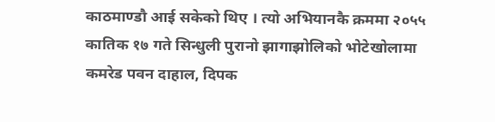काठमाण्डौ आई सकेको थिए । त्यो अभियानकै क्रममा २०५५ कातिक १७ गते सिन्धुली पुरानो झागाझोलिको भोटेखोलामा कमरेड पवन दाहाल, दिपक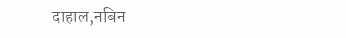दाहाल,नबिन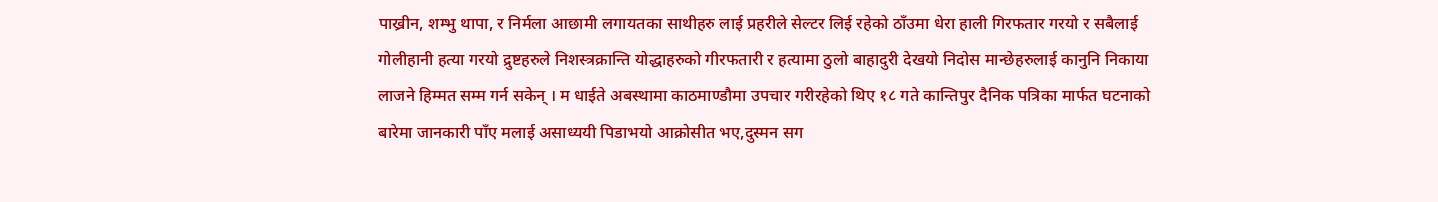पाख्रीन, शम्भु थापा, र निर्मला आछामी लगायतका साथीहरु लाई प्रहरीले सेल्टर लिई रहेको ठाँउमा धेरा हाली गिरफतार गरयो र सबैलाई गोलीहानी हत्या गरयो द्रुष्टहरुले निशस्त्रक्रान्ति योद्धाहरुको गीरफतारी र हत्यामा ठुलो बाहादुरी देखयो निदोस मान्छेहरुलाई कानुनि निकाया लाजने हिम्मत सम्म गर्न सकेन् । म धाईते अबस्थामा काठमाण्डौमा उपचार गरीरहेको थिए १८ गते कान्तिपुर दैनिक पत्रिका मार्फत घटनाको बारेमा जानकारी पाँए मलाई असाध्ययी पिडाभयो आक्रोसीत भए,दुस्मन सग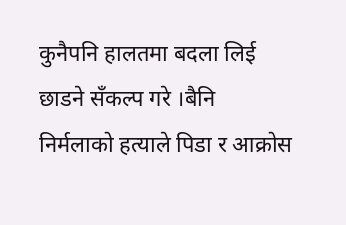कुनैपनि हालतमा बदला लिई छाडने सँकल्प गरे ।बैनि निर्मलाको हत्याले पिडा र आक्रोस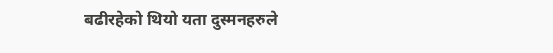बढीरहेको थियो यता दुस्मनहरुले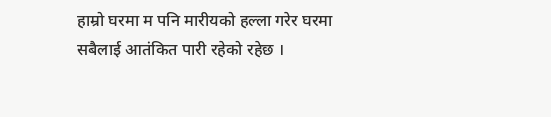हाम्रो घरमा म पनि मारीयको हल्ला गरेर घरमा सबैलाई आतंकित पारी रहेको रहेछ ।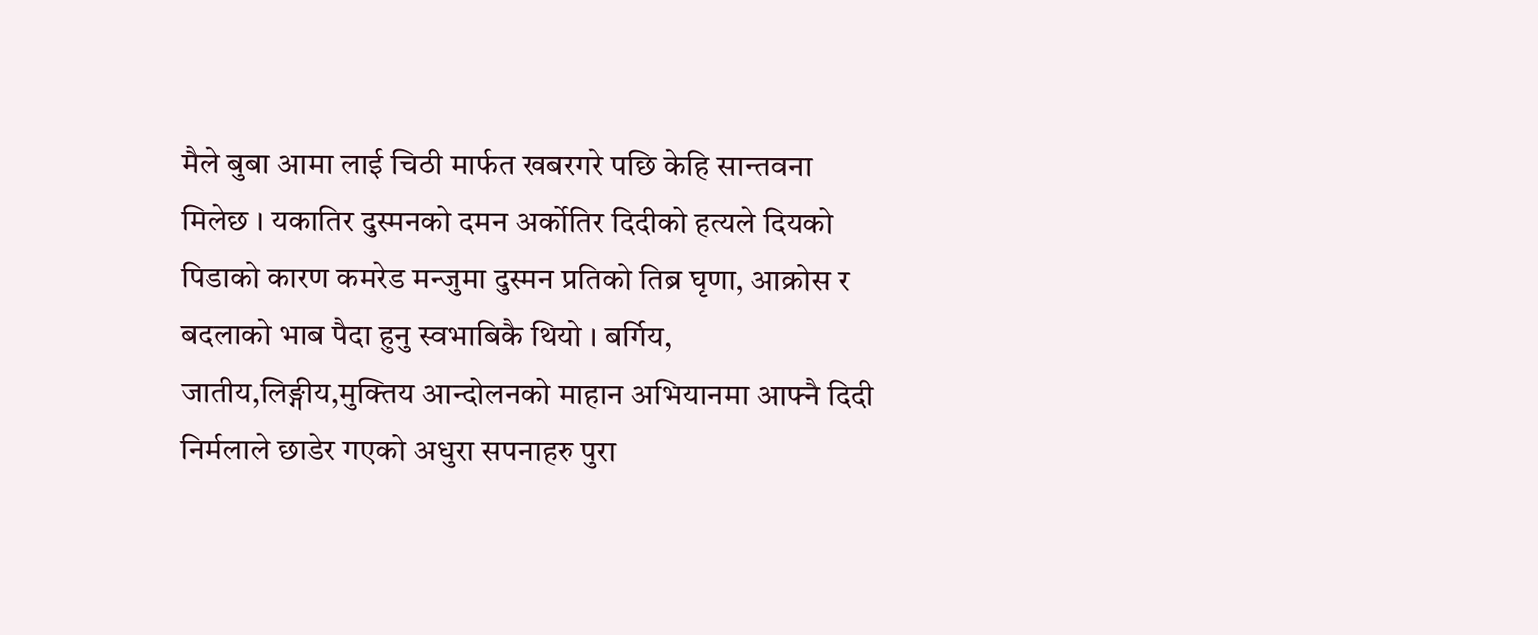मैले बुबा आमा लाई चिठी मार्फत खबरगरे पछि केहि सान्तवना मिलेछ । यकातिर दुस्मनको दमन अर्कोतिर दिदीको हत्यले दियको पिडाको कारण कमरेड मन्जुमा दुस्मन प्रतिको तिब्र घृणा, आक्रोस र बदलाको भाब पैदा हुनु स्वभाबिकै थियो । बर्गिय, जातीय,लिङ्गीय,मुक्तिय आन्दोलनको माहान अभियानमा आफ्नै दिदी निर्मलाले छाडेर गएको अधुरा सपनाहरु पुरा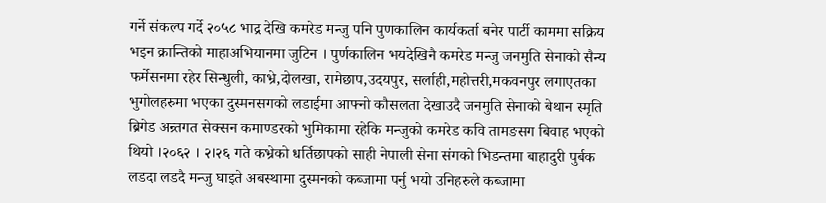गर्ने संकल्प गर्दे २०५८ भाद्र देखि कमरेड मन्जु पनि पुणकालिन कार्यकर्ता बनेर पार्टी काममा सक्रिय भइन क्रान्तिको माहाअभियानमा जुटिन । पुर्णकालिन भयदेखिनै कमरेड मन्जु जनमुति सेनाको सैन्य फर्मेसनमा रहेर सिन्धुली, काभ्रे,दोलखा, रामेछाप,उदयपुर, सर्लाही,महोत्तरी,मकवनपुर लगाएतका भुगोलहरुमा भएका दुस्मनसगको लडाईमा आफ्नो कौसलता देखाउदै जनमुति सेनाको बेथान स्मृति ब्रिगेड अन्र्तगत सेक्सन कमाण्डरको भुमिकामा रहेकि मन्जुको कमरेड कवि तामङसग बिवाह भएको थियो ।२०६२ । २।२६ गते कभ्रेको धर्तिछापको साही नेपाली सेना संगको भिडन्तमा बाहादुरी पुर्बक लडदा लडदै मन्जु घाइते अबस्थामा दुस्मनको कब्जामा पर्नु भयो उनिहरुले कब्जामा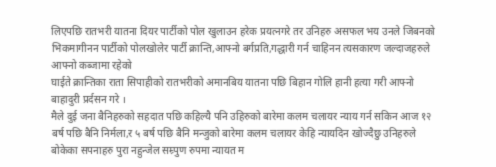लिएपछि रातभरी यातना दियर पार्टीको पोल खुलाउन हरेक प्रयत्नगरे तर उनिहरु असफल भय उनले जिबनको भिकमागीनन पार्टीको पोलखोलेर पार्टी क्रान्ति,आफ्नो बर्गप्रति,गद्धारी गर्न चाहिनन त्यसकारण जल्दाजहरुले आफ्नो कब्जामा रहेको
घाईते क्रान्तिका राता सिपाहीको रातभरीको अमानबिय यातना पछि बिहान गोलि हानी हत्या गरी आफ्नो बाहादुरी प्रर्दसन गरे ।
मैले दुई जना बैनिहरुको सहदात पछि कहिल्यै पनि उहिरुको बारेमा कलम चलायर न्याय गर्न सकिन आज १२ बर्ष पछि बैनि निर्मला,र ५ बर्ष पछि बैनि मन्जुको बारेमा कलम चलायर केहि न्यायदिन खोज्दैछु उनिहरुले बोकेका सपनाहरु पुरा नहुन्जेल सम्र्पुण रुपमा न्यायत म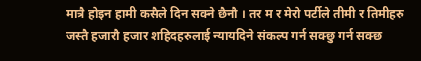मात्रै होइन हामी कसैले दिन सक्ने छैनौ । तर म र मेरो पर्टीले तीमी र तिमीहरु जस्तै हजारौ हजार शहिदहरुलाई न्यायदिने संकल्प गर्न सक्छु गर्न सक्छ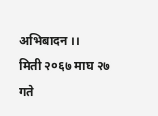अभिबादन ।।
मिती २०६७ माघ २७ गते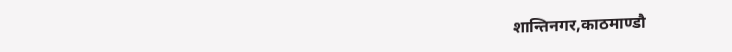शान्तिनगर,काठमाण्डौ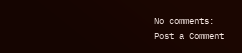No comments:
Post a Comment